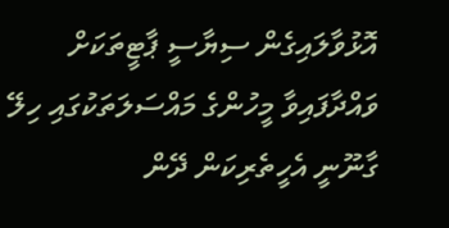އޮޅުވާލައިގެން ސިޔާސީ ޕާޓީތަކަށް ވައްދާފައިވާ މީހުންގެ މައްސަލަތަކުގައި ހިލޭ ގާނޫނީ އެހީތެރިކަން ދޭން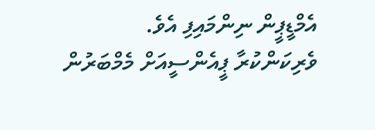އެމްޑީޕީން ނިންމައިފި އެވެ.
ވެރިކަންކުރާ ޕީއެންސީއަށް މެމްބަރުން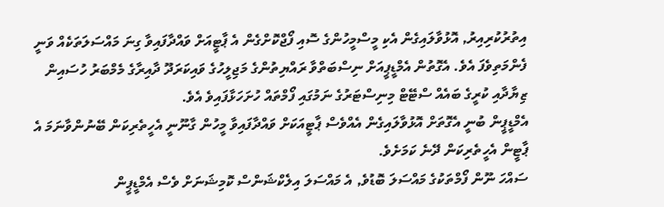އިތުރުކުރިއިރު, އޮޅުވާލައިގެން އެކި މީސްމީހުންގެ ސޮއި ފޯޖްކޮށްގެން އެ ޕާޓީއަށް ވައްދާފައިވާ ގިނަ މައްސަލަތަކެއް ވަނީ ފެންމަތިވެފަ އެވެ. އެގޮތުން އެމްޑީޕީއަށް ނިސްބަތްވާ ރައްޔިތުންގެ މަޖިލީހުގެ ވައިކަރަދޫ ދާއިރާގެ މެމްބަރު ހުސައިން ޒިޔާދާއި ކުރީގެ ބައެއް ސްޓޭޓް މިނިސްޓަރުގެ ނަމުގައި ފޯމްތައް ހުށަހަޅާފައިވެ އެވެ.
އެމްޑީޕީން ބުނީ އެގޮތަށް އޮޅުވާލައިގެން އެއްވެސް ޕާޓީއަކަށް ވައްދާފައިވާ މީހުން ގާނޫނީ އެހީތެރިކަން ބޭނުންވާނަމަ އެ ޕާޓީން އެހީތެރިކަން ދޭނެ ކަމަށެވެ.
ސައްހަ ނޫން ފޯމްތަކުގެ މައްސަލަ ބޮޑުވެ, އެ މައްސަލަ އިލެކްޝަންސް ކޮމިޝަނަށް ވެސް އެމްޑީޕީން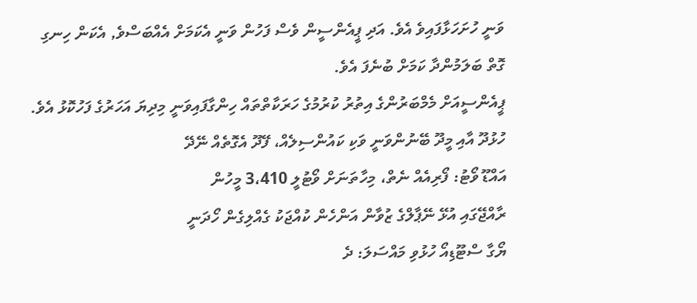ވަނީ ހުށަހަޅާފައިވެ އެވެ. އަދި ޕީއެންސީން ވެސް ފަހުން ވަނީ އެކަމަށް އެއްބަސްވެ, އެކަން ހިނގި ގޮތް ބަލަމުންދާ ކަމަށް ބުނެފަ އެވެ.
ޕީއެންސީއަށް މެމްބަރުންގެ އިތުރު ކުރުމުގެ ހަރަކާތްތައް ހިންގާފައިވަނީ މިދިޔަ އަހަރުގެ ފަހުކޮޅު އެވެ.
ހުޅުދޫ އާއި މީދޫ ބޭނުންވަނީ ވަކި ކައުންސިލެއް، ފޭދޫ އެގޮތެއް ނޭދޭ
އައްޑޫ ވޯޓު: ފޯރިއެއް ނެތް، މިހާތަނަށް ވޯޓުލީ 3،410 މީހުން
ރާއްޖޭގައި އުޅޭ ނޭޕާލްގެ ޒުވާން އަންހެން ކުއްޖަކު ގެއްލިގެން ހޯދަނީ
ޔޯގާ ސްޓޫޑިއޯ ހުޅުވި މައްސަލަ: ދެ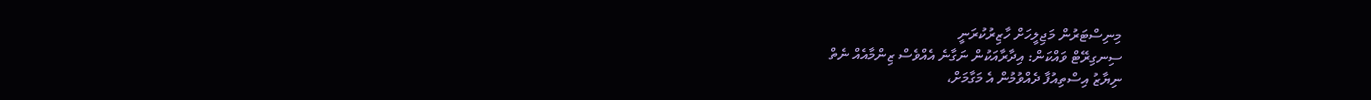މިނިސްޓަރުން މަޖިލީހަށް ހާޒިރުކުރަނީ
ސިނގިރޭޓް ވައްކަން: އިދާރާއަކުން ނަގާނެ އެއްވެސް ޒިންމާއެއް ނެތް
ނިޔާޒު އިސްތިއުފާ ދެއްވުމުން އެ މަގާމަށް،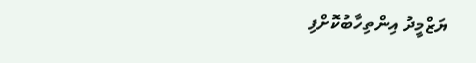ޔަޒްމީދު އިންތިހާބުކޮށްފި